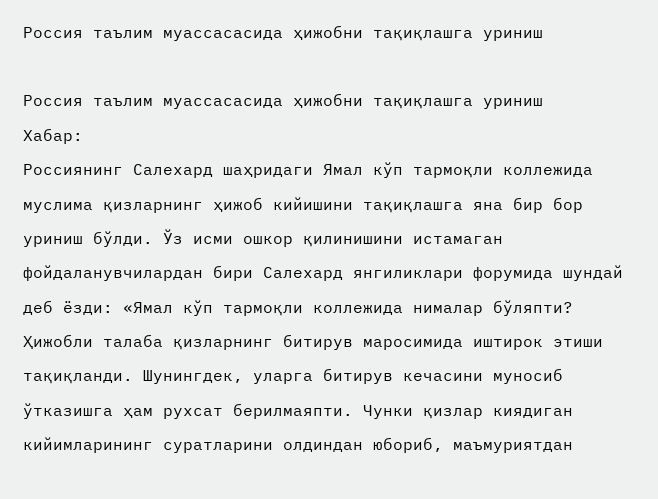Россия таълим муассасасида ҳижобни тақиқлашга уриниш

Россия таълим муассасасида ҳижобни тақиқлашга уриниш
Хабар:
Россиянинг Салехард шаҳридаги Ямал кўп тармоқли коллежида муслима қизларнинг ҳижоб кийишини тақиқлашга яна бир бор уриниш бўлди. Ўз исми ошкор қилинишини истамаган фойдаланувчилардан бири Салехард янгиликлари форумида шундай деб ёзди: «Ямал кўп тармоқли коллежида нималар бўляпти? Ҳижобли талаба қизларнинг битирув маросимида иштирок этиши тақиқланди. Шунингдек, уларга битирув кечасини муносиб ўтказишга ҳам рухсат берилмаяпти. Чунки қизлар киядиган кийимларининг суратларини олдиндан юбориб, маъмуриятдан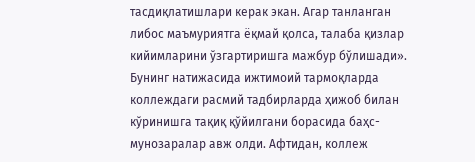тасдиқлатишлари керак экан. Агар танланган либос маъмуриятга ёқмай қолса, талаба қизлар кийимларини ўзгартиришга мажбур бўлишади».
Бунинг натижасида ижтимоий тармоқларда коллеждаги расмий тадбирларда ҳижоб билан кўринишга тақиқ қўйилгани борасида баҳс-мунозаралар авж олди. Афтидан, коллеж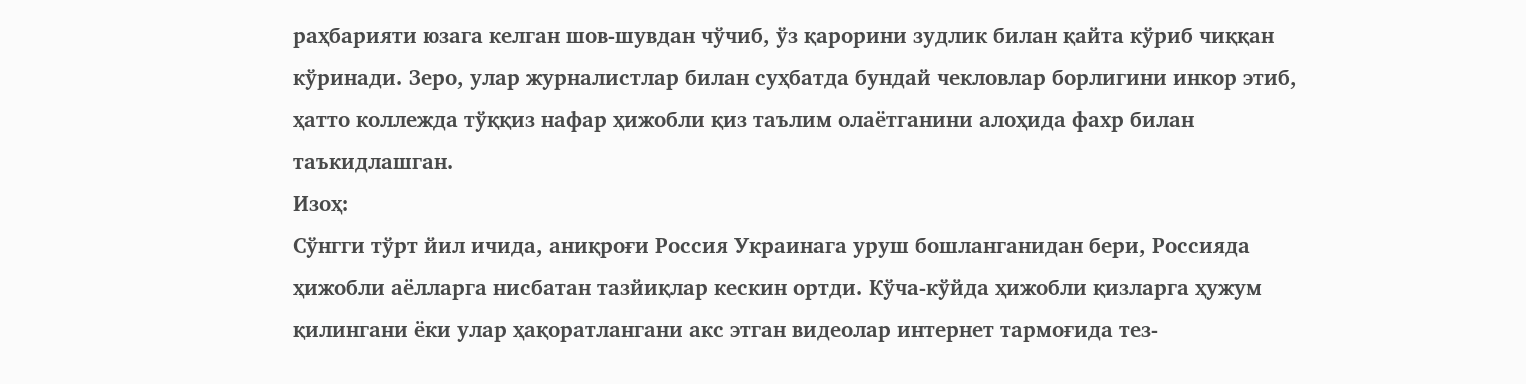раҳбарияти юзага келган шов-шувдан чўчиб, ўз қарорини зудлик билан қайта кўриб чиққан кўринади. Зеро, улар журналистлар билан суҳбатда бундай чекловлар борлигини инкор этиб, ҳатто коллежда тўққиз нафар ҳижобли қиз таълим олаётганини алоҳида фахр билан таъкидлашган.
Изоҳ:
Сўнгги тўрт йил ичида, аниқроғи Россия Украинага уруш бошланганидан бери, Россияда ҳижобли аёлларга нисбатан тазйиқлар кескин ортди. Кўча-кўйда ҳижобли қизларга ҳужум қилингани ёки улар ҳақоратлангани акс этган видеолар интернет тармоғида тез-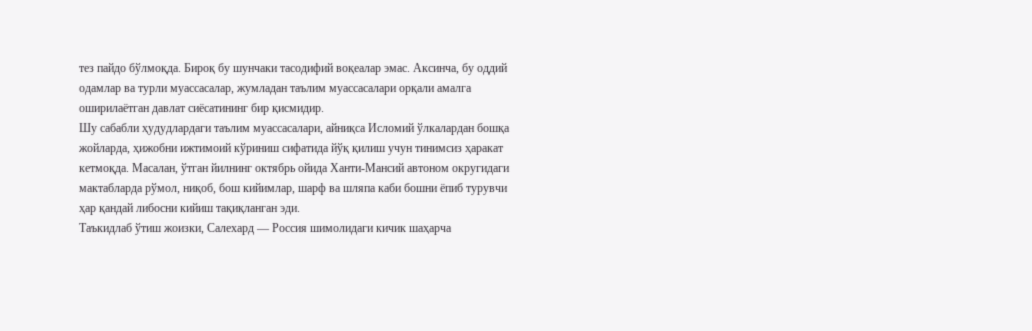тез пайдо бўлмоқда. Бироқ бу шунчаки тасодифий воқеалар эмас. Аксинча, бу оддий одамлар ва турли муассасалар, жумладан таълим муассасалари орқали амалга оширилаётган давлат сиёсатининг бир қисмидир.
Шу сабабли ҳудудлардаги таълим муассасалари, айниқса Исломий ўлкалардан бошқа жойларда, ҳижобни ижтимоий кўриниш сифатида йўқ қилиш учун тинимсиз ҳаракат кетмоқда. Масалан, ўтган йилнинг октябрь ойида Ханти-Мансий автоном округидаги мактабларда рўмол, ниқоб, бош кийимлар, шарф ва шляпа каби бошни ёпиб турувчи ҳар қандай либосни кийиш тақиқланган эди.
Таъкидлаб ўтиш жоизки, Салехард — Россия шимолидаги кичик шаҳарча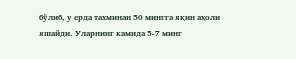бўлиб, у ерда тахминан 50 мингга яқин аҳоли яшайди. Уларнинг камида 5-7 минг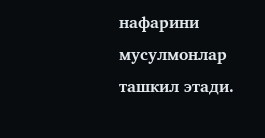нафарини мусулмонлар ташкил этади.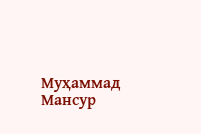Муҳаммад Мансур